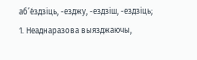аб’е́здзіць, ‑езджу, ‑ездзіш, ‑ездзіць;
1. Неаднаразова выязджаючы,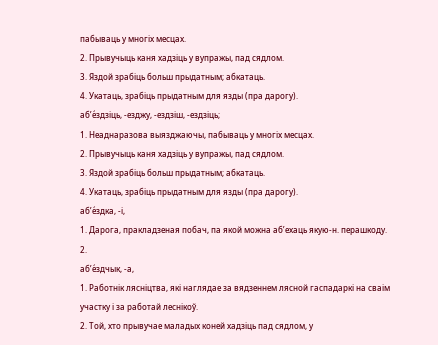пабываць у многіх месцах.
2. Прывучыць каня хадзіць у вупражы, пад сядлом.
3. Яздой зрабіць больш прыдатным; абкатаць.
4. Укатаць, зрабіць прыдатным для язды (пра дарогу).
аб’е́здзіць, ‑езджу, ‑ездзіш, ‑ездзіць;
1. Неаднаразова выязджаючы, пабываць у многіх месцах.
2. Прывучыць каня хадзіць у вупражы, пад сядлом.
3. Яздой зрабіць больш прыдатным; абкатаць.
4. Укатаць, зрабіць прыдатным для язды (пра дарогу).
аб’е́здка, ‑і,
1. Дарога, пракладзеная побач, па якой можна аб’ехаць якую‑н. перашкоду.
2.
аб’е́здчык, ‑а,
1. Работнік лясніцтва, які наглядае за вядзеннем лясной гаспадаркі на сваім участку і за работай леснікоў.
2. Той, хто прывучае маладых коней хадзіць пад сядлом, у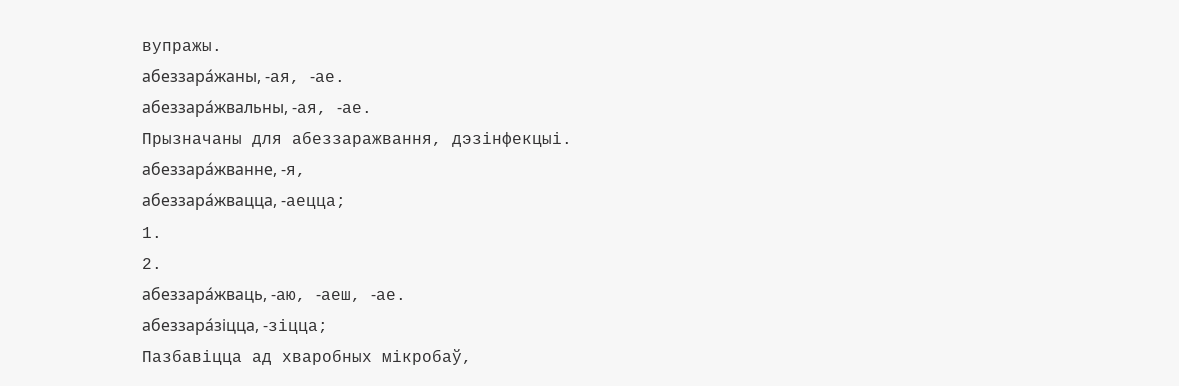вупражы.
абеззара́жаны, ‑ая, ‑ае.
абеззара́жвальны, ‑ая, ‑ае.
Прызначаны для абеззаражвання, дэзінфекцыі.
абеззара́жванне, ‑я,
абеззара́жвацца, ‑аецца;
1.
2.
абеззара́жваць, ‑аю, ‑аеш, ‑ае.
абеззара́зіцца, ‑зіцца;
Пазбавіцца ад хваробных мікробаў,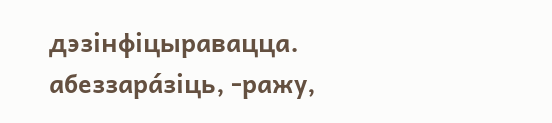дэзінфіцыравацца.
абеззара́зіць, ‑ражу,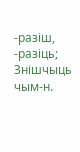‑разіш, ‑разіць;
Знішчыць чым‑н.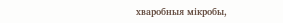хваробныя мікробы,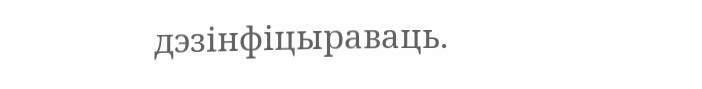дэзінфіцыраваць.